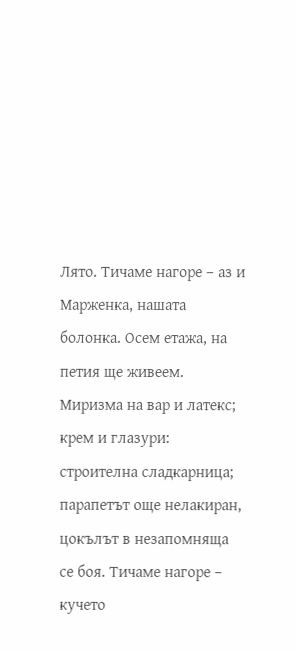Лято. Тичаме нагоре – аз и Марженка, нашата болонка. Осем етажа, на петия ще живеем. Миризма на вар и латекс; крем и глазури: строителна сладкарница; парапетът още нелакиран, цокълът в незапомняща се боя. Тичаме нагоре – кучето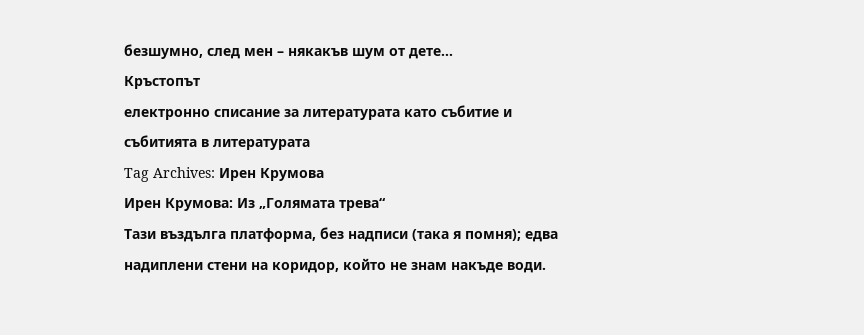безшумно, след мен – някакъв шум от дете…
Кръстопът
електронно списание за литературата като събитие и събитията в литературата
Tag Archives: Ирен Крумова
Ирен Крумова: Из „Голямата трева“
Тази въздълга платформа, без надписи (така я помня); едва надиплени стени на коридор, който не знам накъде води.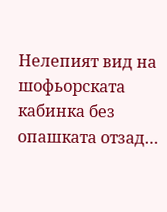Нелепият вид на шофьорската кабинка без опашката отзад…